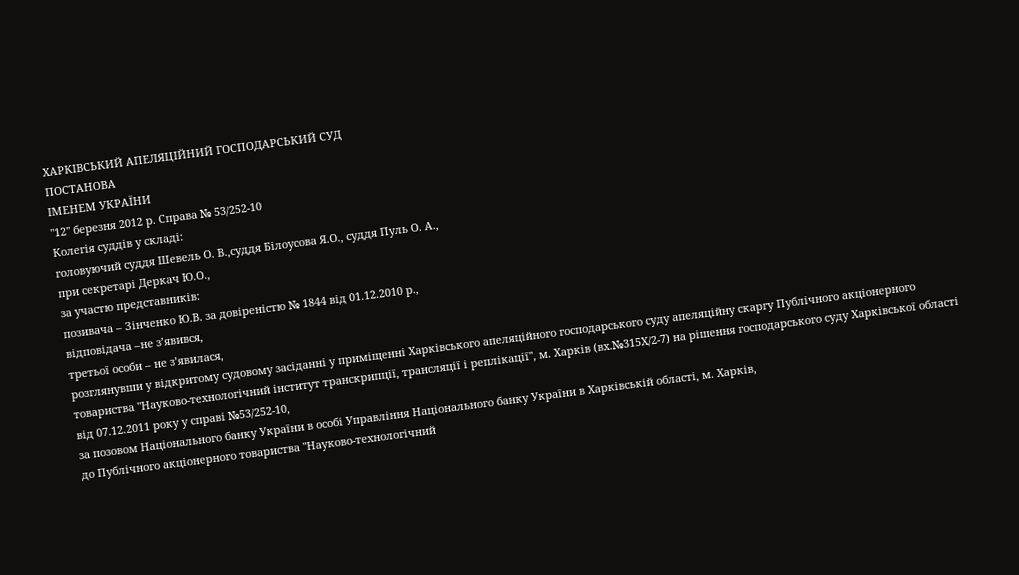ХАРКІВСЬКИЙ АПЕЛЯЦІЙНИЙ ГОСПОДАРСЬКИЙ СУД
ПОСТАНОВА
ІМЕНЕМ УКРАЇНИ
"12" березня 2012 р. Справа № 53/252-10
Колегія суддів у складі:
головуючий суддя Шевель О. В.,суддя Білоусова Я.О., суддя Пуль О. А.,
при секретарі Деркач Ю.О.,
за участю представників:
позивача – Зінченко Ю.В. за довіреністю № 1844 від 01.12.2010 р.,
відповідача –не з’явився,
третьої особи – не з’явилася,
розглянувши у відкритому судовому засіданні у приміщенні Харківського апеляційного господарського суду апеляційну скаргу Публічного акціонерного товариства "Науково-технологічний інститут транскрипції, трансляції і реплікації", м. Харків (вх.№315Х/2-7) на рішення господарського суду Харківської області від 07.12.2011 року у справі №53/252-10,
за позовом Національного банку України в особі Управління Національного банку України в Харківській області, м. Харків,
до Публічного акціонерного товариства "Науково-технологічний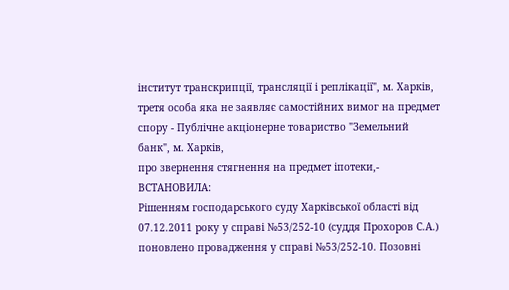інститут транскрипції, трансляції і реплікації", м. Харків,
третя особа яка не заявляє самостійних вимог на предмет спору - Публічне акціонерне товариство "Земельний банк", м. Харків,
про звернення стягнення на предмет іпотеки,-
ВСТАНОВИЛА:
Рішенням господарського суду Харківської області від 07.12.2011 року у справі №53/252-10 (суддя Прохоров С.А.) поновлено провадження у справі №53/252-10. Позовні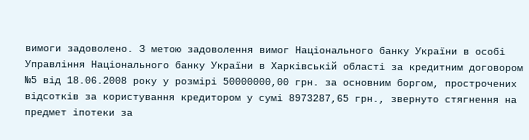вимоги задоволено. З метою задоволення вимог Національного банку України в особі Управління Національного банку України в Харківській області за кредитним договором №5 від 18.06.2008 року у розмірі 50000000,00 грн. за основним боргом, прострочених відсотків за користування кредитором у сумі 8973287,65 грн., звернуто стягнення на предмет іпотеки за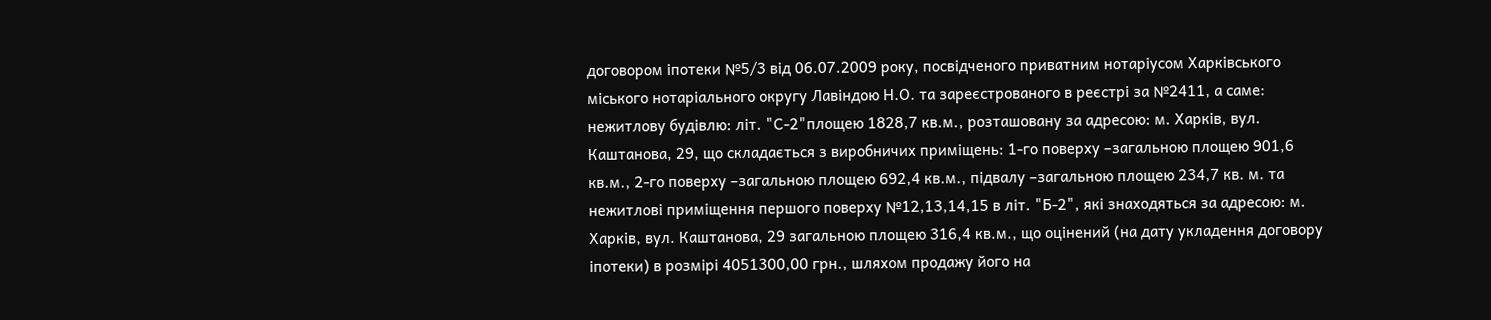договором іпотеки №5/3 від 06.07.2009 року, посвідченого приватним нотаріусом Харківського міського нотаріального округу Лавіндою Н.О. та зареєстрованого в реєстрі за №2411, а саме: нежитлову будівлю: літ. "С-2"площею 1828,7 кв.м., розташовану за адресою: м. Харків, вул. Каштанова, 29, що складається з виробничих приміщень: 1-го поверху –загальною площею 901,6 кв.м., 2-го поверху –загальною площею 692,4 кв.м., підвалу –загальною площею 234,7 кв. м. та нежитлові приміщення першого поверху №12,13,14,15 в літ. "Б-2", які знаходяться за адресою: м. Харків, вул. Каштанова, 29 загальною площею 316,4 кв.м., що оцінений (на дату укладення договору іпотеки) в розмірі 4051300,00 грн., шляхом продажу його на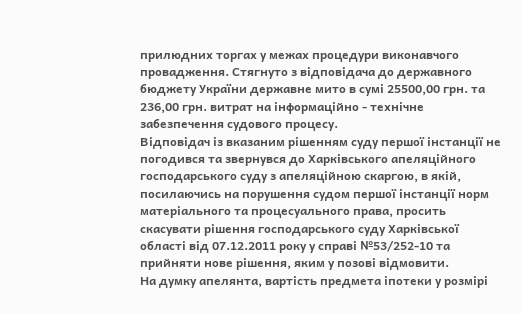прилюдних торгах у межах процедури виконавчого провадження. Стягнуто з відповідача до державного бюджету України державне мито в сумі 25500,00 грн. та 236,00 грн. витрат на інформаційно - технічне забезпечення судового процесу.
Відповідач із вказаним рішенням суду першої інстанції не погодився та звернувся до Харківського апеляційного господарського суду з апеляційною скаргою, в якій, посилаючись на порушення судом першої інстанції норм матеріального та процесуального права, просить скасувати рішення господарського суду Харківської області від 07.12.2011 року у справі №53/252-10 та прийняти нове рішення, яким у позові відмовити.
На думку апелянта, вартість предмета іпотеки у розмірі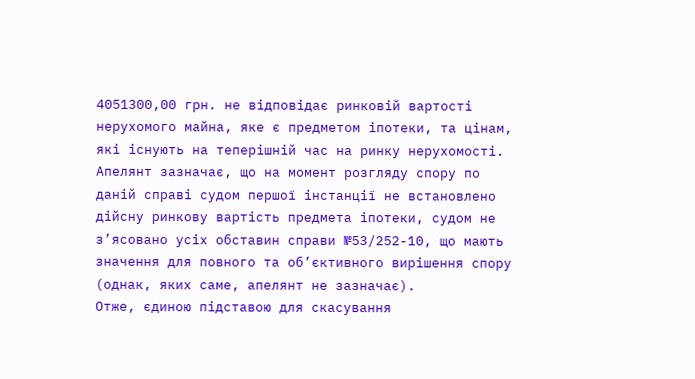4051300,00 грн. не відповідає ринковій вартості нерухомого майна, яке є предметом іпотеки, та цінам, які існують на теперішній час на ринку нерухомості. Апелянт зазначає, що на момент розгляду спору по даній справі судом першої інстанції не встановлено дійсну ринкову вартість предмета іпотеки, судом не з’ясовано усіх обставин справи №53/252-10, що мають значення для повного та об’єктивного вирішення спору (однак, яких саме, апелянт не зазначає).
Отже, єдиною підставою для скасування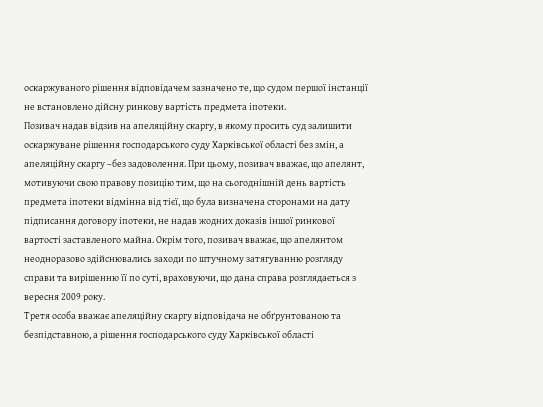оскаржуваного рішення відповідачем зазначено те, що судом першої інстанції не встановлено дійсну ринкову вартість предмета іпотеки.
Позивач надав відзив на апеляційну скаргу, в якому просить суд залишити оскаржуване рішення господарського суду Харківської області без змін, а апеляційну скаргу –без задоволення. При цьому, позивач вважає, що апелянт, мотивуючи свою правову позицію тим, що на сьогоднішній день вартість предмета іпотеки відмінна від тієї, що була визначена сторонами на дату підписання договору іпотеки, не надав жодних доказів іншої ринкової вартості заставленого майна. Окрім того, позивач вважає, що апелянтом неодноразово здійснювались заходи по штучному затягуванню розгляду справи та вирішенню її по суті, враховуючи, що дана справа розглядається з вересня 2009 року.
Третя особа вважає апеляційну скаргу відповідача не обґрунтованою та безпідставною, а рішення господарського суду Харківської області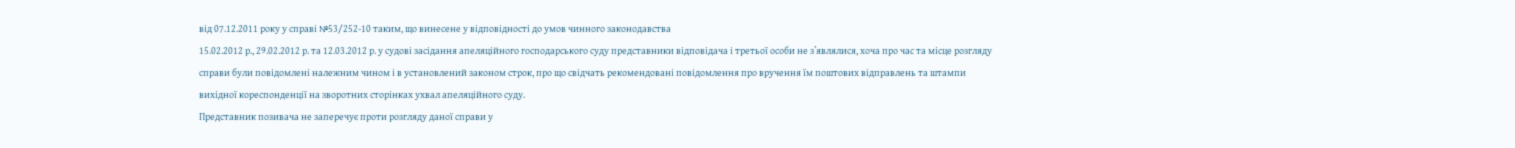від 07.12.2011 року у справі №53/252-10 таким, що винесене у відповідності до умов чинного законодавства
15.02.2012 р., 29.02.2012 р. та 12.03.2012 р. у судові засідання апеляційного господарського суду представники відповідача і третьої особи не з’являлися, хоча про час та місце розгляду справи були повідомлені належним чином і в установлений законом строк, про що свідчать рекомендовані повідомлення про вручення їм поштових відправлень та штампи вихідної кореспонденції на зворотних сторінках ухвал апеляційного суду.
Представник позивача не заперечує проти розгляду даної справи у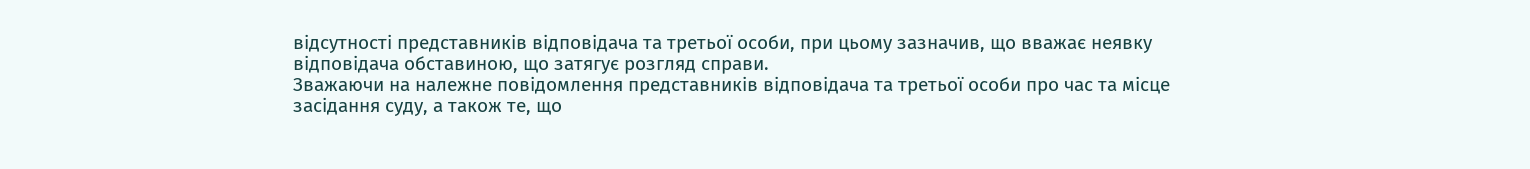відсутності представників відповідача та третьої особи, при цьому зазначив, що вважає неявку відповідача обставиною, що затягує розгляд справи.
Зважаючи на належне повідомлення представників відповідача та третьої особи про час та місце засідання суду, а також те, що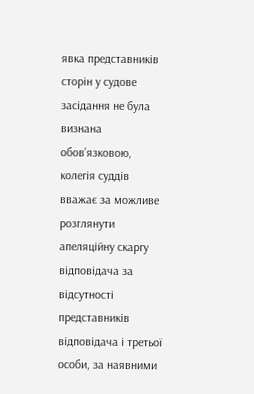явка представників сторін у судове засідання не була визнана обов’язковою, колегія суддів вважає за можливе розглянути апеляційну скаргу відповідача за відсутності представників відповідача і третьої особи, за наявними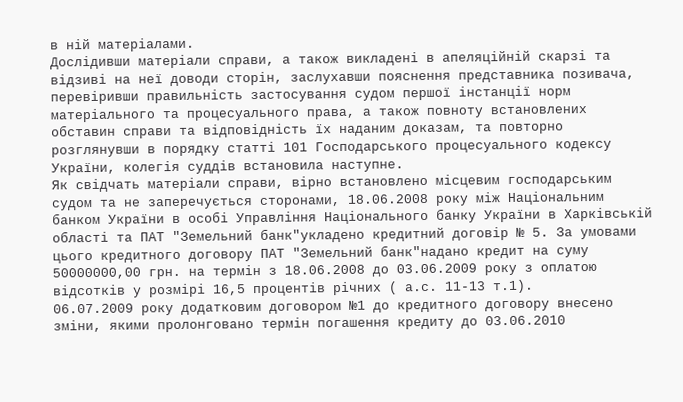в ній матеріалами.
Дослідивши матеріали справи, а також викладені в апеляційній скарзі та відзиві на неї доводи сторін, заслухавши пояснення представника позивача, перевіривши правильність застосування судом першої інстанції норм матеріального та процесуального права, а також повноту встановлених обставин справи та відповідність їх наданим доказам, та повторно розглянувши в порядку статті 101 Господарського процесуального кодексу України, колегія суддів встановила наступне.
Як свідчать матеріали справи, вірно встановлено місцевим господарським судом та не заперечується сторонами, 18.06.2008 року між Національним банком України в особі Управління Національного банку України в Харківській області та ПАТ "Земельний банк"укладено кредитний договір № 5. За умовами цього кредитного договору ПАТ "Земельний банк"надано кредит на суму 50000000,00 грн. на термін з 18.06.2008 до 03.06.2009 року з оплатою відсотків у розмірі 16,5 процентів річних ( а.с. 11-13 т.1).
06.07.2009 року додатковим договором №1 до кредитного договору внесено зміни, якими пролонговано термін погашення кредиту до 03.06.2010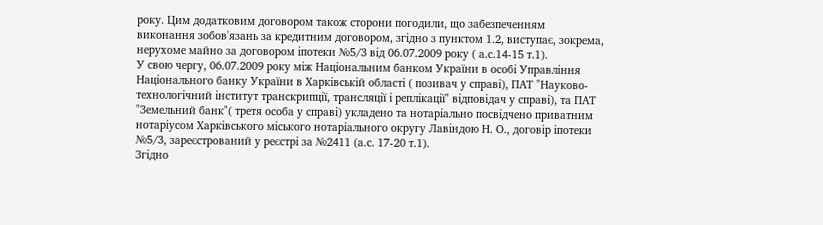року. Цим додатковим договором також сторони погодили, що забезпеченням виконання зобов'язань за кредитним договором, згідно з пунктом 1.2, виступає, зокрема, нерухоме майно за договором іпотеки №5/3 від 06.07.2009 року ( а.с.14-15 т.1).
У свою чергу, 06.07.2009 року між Національним банком України в особі Управління Національного банку України в Харківській області ( позивач у справі), ПАТ "Науково-технологічний інститут транскрипції, трансляції і реплікації" відповідач у справі), та ПАТ "Земельний банк"( третя особа у справі) укладено та нотаріально посвідчено приватним нотаріусом Харківського міського нотаріального округу Лавіндою Н. О., договір іпотеки №5/3, зареєстрований у реєстрі за №2411 (а.с. 17-20 т.1).
Згідно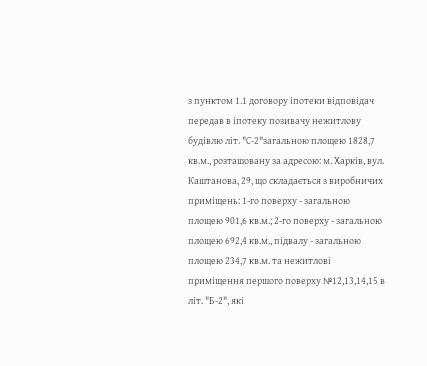з пунктом 1.1 договору іпотеки відповідач передав в іпотеку позивачу нежитлову будівлю літ. "С-2"загальною площею 1828,7 кв.м., розташовану за адресою: м. Харків, вул. Каштанова, 29, що складається з виробничих приміщень: 1-го поверху - загальною площею 901,6 кв.м.; 2-го поверху - загальною площею 692,4 кв.м., підвалу - загальною площею 234,7 кв.м. та нежитлові приміщення першого поверху №12,13,14,15 в літ. "Б-2", які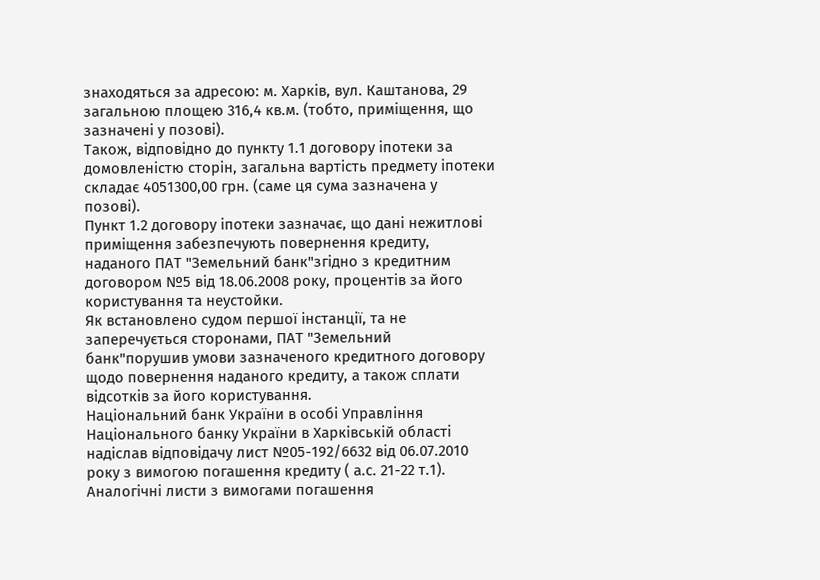знаходяться за адресою: м. Харків, вул. Каштанова, 29 загальною площею 316,4 кв.м. (тобто, приміщення, що зазначені у позові).
Також, відповідно до пункту 1.1 договору іпотеки за домовленістю сторін, загальна вартість предмету іпотеки складає 4051300,00 грн. (саме ця сума зазначена у позові).
Пункт 1.2 договору іпотеки зазначає, що дані нежитлові приміщення забезпечують повернення кредиту, наданого ПАТ "Земельний банк"згідно з кредитним договором №5 від 18.06.2008 року, процентів за його користування та неустойки.
Як встановлено судом першої інстанції, та не заперечується сторонами, ПАТ "Земельний банк"порушив умови зазначеного кредитного договору щодо повернення наданого кредиту, а також сплати відсотків за його користування.
Національний банк України в особі Управління Національного банку України в Харківській області надіслав відповідачу лист №05-192/6632 від 06.07.2010 року з вимогою погашення кредиту ( а.с. 21-22 т.1).
Аналогічні листи з вимогами погашення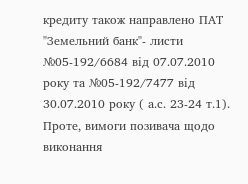кредиту також направлено ПАТ "Земельний банк"- листи №05-192/6684 від 07.07.2010 року та №05-192/7477 від 30.07.2010 року ( а.с. 23-24 т.1).
Проте, вимоги позивача щодо виконання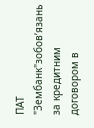ПАТ "Зембанк"зобов’язань за кредитним договором в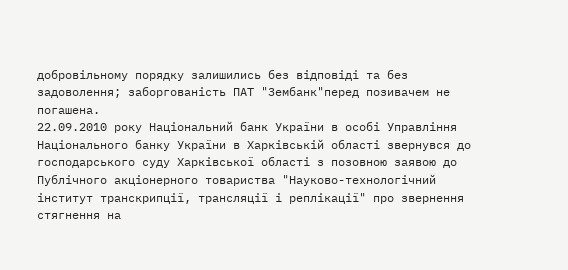добровільному порядку залишились без відповіді та без задоволення; заборгованість ПАТ "Зембанк"перед позивачем не погашена.
22.09.2010 року Національний банк України в особі Управління Національного банку України в Харківській області звернувся до господарського суду Харківської області з позовною заявою до Публічного акціонерного товариства "Науково-технологічний інститут транскрипції, трансляції і реплікації" про звернення стягнення на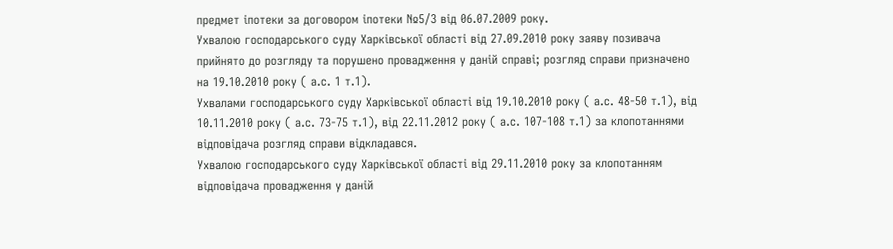предмет іпотеки за договором іпотеки №5/3 від 06.07.2009 року.
Ухвалою господарського суду Харківської області від 27.09.2010 року заяву позивача прийнято до розгляду та порушено провадження у даній справі; розгляд справи призначено на 19.10.2010 року ( а.с. 1 т.1).
Ухвалами господарського суду Харківської області від 19.10.2010 року ( а.с. 48-50 т.1), від 10.11.2010 року ( а.с. 73-75 т.1), від 22.11.2012 року ( а.с. 107-108 т.1) за клопотаннями відповідача розгляд справи відкладався.
Ухвалою господарського суду Харківської області від 29.11.2010 року за клопотанням відповідача провадження у даній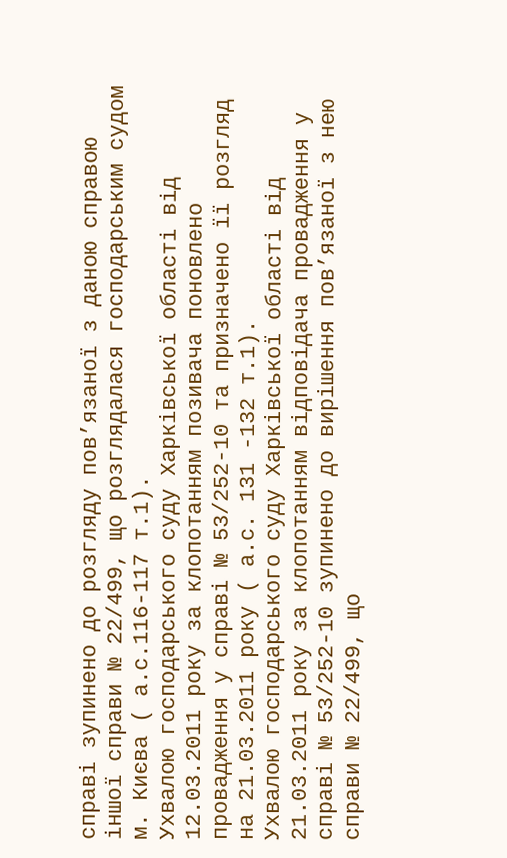справі зупинено до розгляду пов’язаної з даною справою іншої справи № 22/499, що розглядалася господарським судом м. Києва ( а.с.116-117 т.1).
Ухвалою господарського суду Харківської області від 12.03.2011 року за клопотанням позивача поновлено провадження у справі № 53/252-10 та призначено її розгляд на 21.03.2011 року ( а.с. 131 -132 т.1).
Ухвалою господарського суду Харківської області від 21.03.2011 року за клопотанням відповідача провадження у справі № 53/252-10 зупинено до вирішення пов’язаної з нею справи № 22/499, що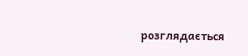розглядається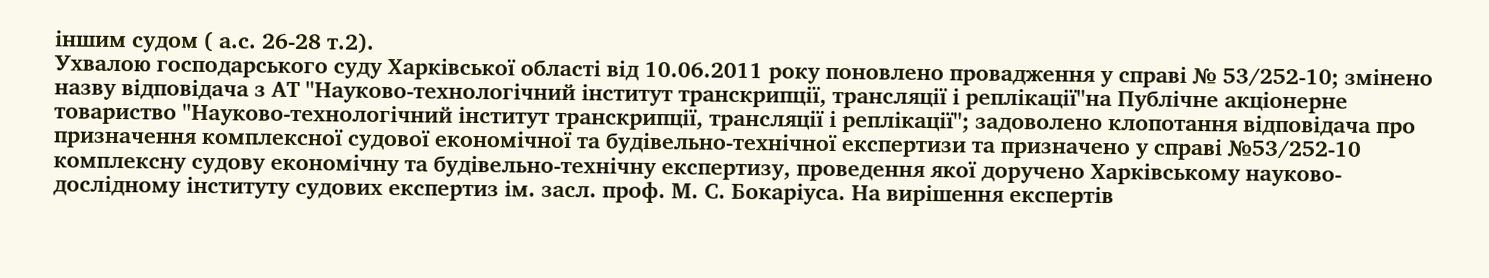іншим судом ( а.с. 26-28 т.2).
Ухвалою господарського суду Харківської області від 10.06.2011 року поновлено провадження у справі № 53/252-10; змінено назву відповідача з АТ "Науково-технологічний інститут транскрипції, трансляції і реплікації"на Публічне акціонерне товариство "Науково-технологічний інститут транскрипції, трансляції і реплікації"; задоволено клопотання відповідача про призначення комплексної судової економічної та будівельно-технічної експертизи та призначено у справі №53/252-10 комплексну судову економічну та будівельно-технічну експертизу, проведення якої доручено Харківському науково-дослідному інституту судових експертиз ім. засл. проф. М. С. Бокаріуса. На вирішення експертів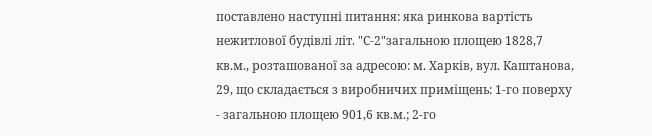поставлено наступні питання: яка ринкова вартість нежитлової будівлі літ. "С-2"загальною площею 1828,7 кв.м., розташованої за адресою: м. Харків, вул. Каштанова, 29, що складається з виробничих приміщень: 1-го поверху - загальною площею 901,6 кв.м.; 2-го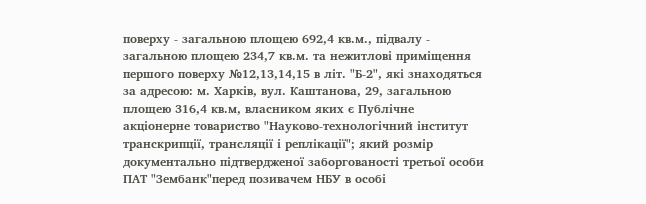поверху - загальною площею 692,4 кв.м., підвалу - загальною площею 234,7 кв.м. та нежитлові приміщення першого поверху №12,13,14,15 в літ. "Б-2", які знаходяться за адресою: м. Харків, вул. Каштанова, 29, загальною площею 316,4 кв.м, власником яких є Публічне акціонерне товариство "Науково-технологічний інститут транскрипції, трансляції і реплікації"; який розмір документально підтвердженої заборгованості третьої особи ПАТ "Зембанк"перед позивачем НБУ в особі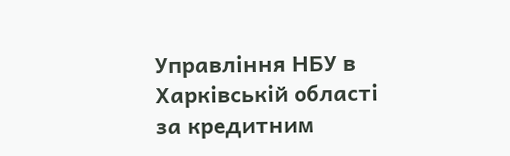Управління НБУ в Харківській області за кредитним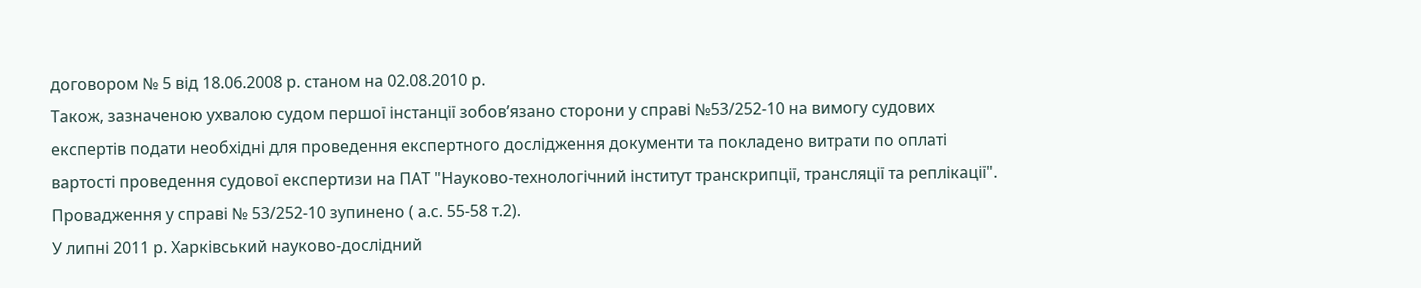договором № 5 від 18.06.2008 р. станом на 02.08.2010 р.
Також, зазначеною ухвалою судом першої інстанції зобов’язано сторони у справі №53/252-10 на вимогу судових експертів подати необхідні для проведення експертного дослідження документи та покладено витрати по оплаті вартості проведення судової експертизи на ПАТ "Науково-технологічний інститут транскрипції, трансляції та реплікації".
Провадження у справі № 53/252-10 зупинено ( а.с. 55-58 т.2).
У липні 2011 р. Харківський науково-дослідний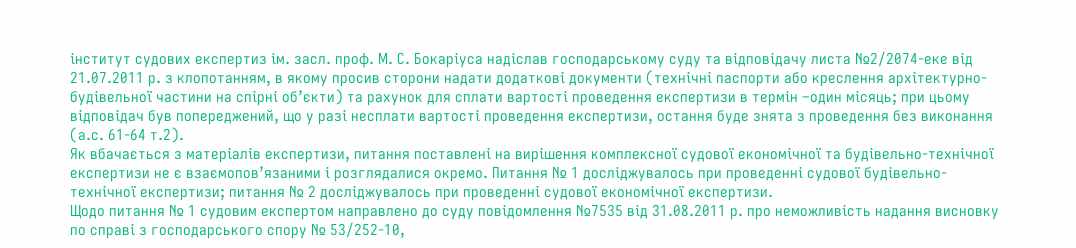інститут судових експертиз ім. засл. проф. М. С. Бокаріуса надіслав господарському суду та відповідачу листа №2/2074-еке від 21.07.2011 р. з клопотанням, в якому просив сторони надати додаткові документи (технічні паспорти або креслення архітектурно-будівельної частини на спірні об’єкти) та рахунок для сплати вартості проведення експертизи в термін –один місяць; при цьому відповідач був попереджений, що у разі несплати вартості проведення експертизи, остання буде знята з проведення без виконання (а.с. 61-64 т.2).
Як вбачається з матеріалів експертизи, питання поставлені на вирішення комплексної судової економічної та будівельно-технічної експертизи не є взаємопов’язаними і розглядалися окремо. Питання № 1 досліджувалось при проведенні судової будівельно-технічної експертизи; питання № 2 досліджувалось при проведенні судової економічної експертизи.
Щодо питання № 1 судовим експертом направлено до суду повідомлення №7535 від 31.08.2011 р. про неможливість надання висновку по справі з господарського спору № 53/252-10,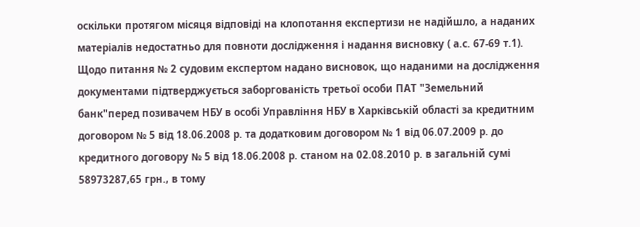оскільки протягом місяця відповіді на клопотання експертизи не надійшло, а наданих матеріалів недостатньо для повноти дослідження і надання висновку ( а.с. 67-69 т.1).
Щодо питання № 2 судовим експертом надано висновок, що наданими на дослідження документами підтверджується заборгованість третьої особи ПАТ "Земельний банк"перед позивачем НБУ в особі Управління НБУ в Харківській області за кредитним договором № 5 від 18.06.2008 р. та додатковим договором № 1 від 06.07.2009 р. до кредитного договору № 5 від 18.06.2008 р. станом на 02.08.2010 р. в загальній сумі 58973287,65 грн., в тому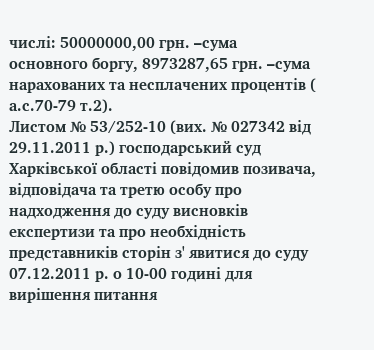числі: 50000000,00 грн. –сума основного боргу, 8973287,65 грн. –сума нарахованих та несплачених процентів ( а.с.70-79 т.2).
Листом № 53/252-10 (вих. № 027342 від 29.11.2011 р.) господарський суд Харківської області повідомив позивача, відповідача та третю особу про надходження до суду висновків експертизи та про необхідність представників сторін з' явитися до суду 07.12.2011 р. о 10-00 годині для вирішення питання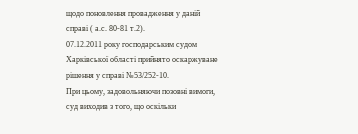щодо поновлення провадження у даній справі ( а.с. 80-81 т.2).
07.12.2011 року господарським судом Харківської області прийнято оскаржуване рішення у справі №53/252-10.
При цьому, задовольняючи позовні вимоги, суд виходив з того, що оскільки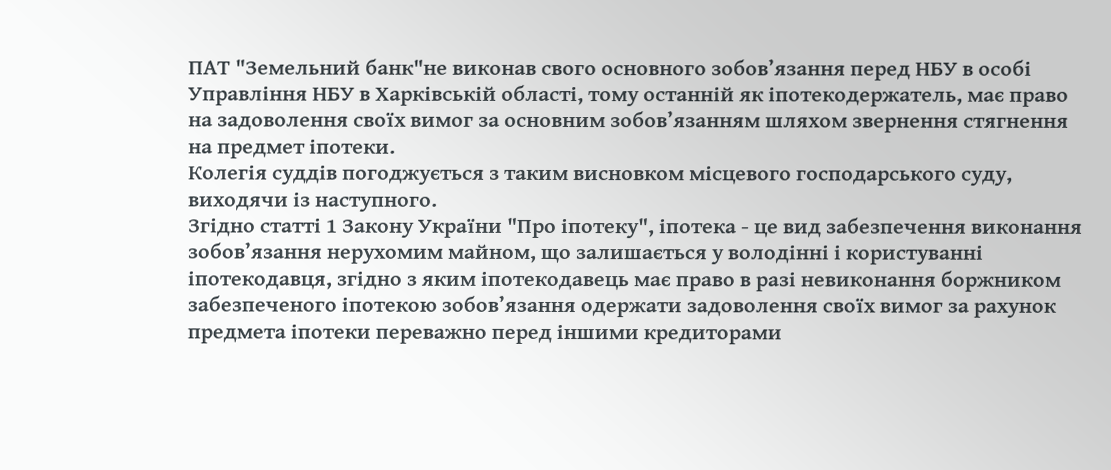ПАТ "Земельний банк"не виконав свого основного зобов’язання перед НБУ в особі Управління НБУ в Харківській області, тому останній як іпотекодержатель, має право на задоволення своїх вимог за основним зобов’язанням шляхом звернення стягнення на предмет іпотеки.
Колегія суддів погоджується з таким висновком місцевого господарського суду, виходячи із наступного.
Згідно статті 1 Закону України "Про іпотеку", іпотека - це вид забезпечення виконання зобов’язання нерухомим майном, що залишається у володінні і користуванні іпотекодавця, згідно з яким іпотекодавець має право в разі невиконання боржником забезпеченого іпотекою зобов’язання одержати задоволення своїх вимог за рахунок предмета іпотеки переважно перед іншими кредиторами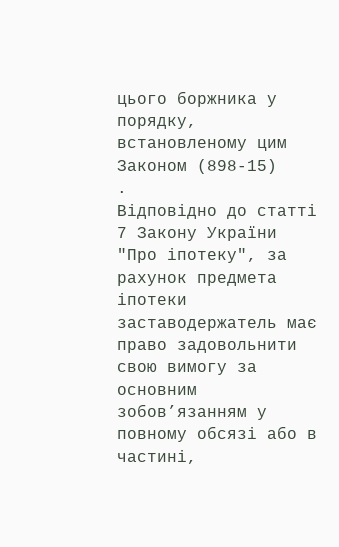цього боржника у порядку, встановленому цим Законом (898-15)
.
Відповідно до статті 7 Закону України "Про іпотеку", за рахунок предмета іпотеки заставодержатель має право задовольнити свою вимогу за основним зобов’язанням у повному обсязі або в частині,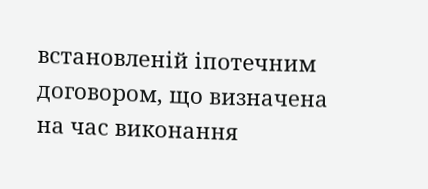встановленій іпотечним договором, що визначена на час виконання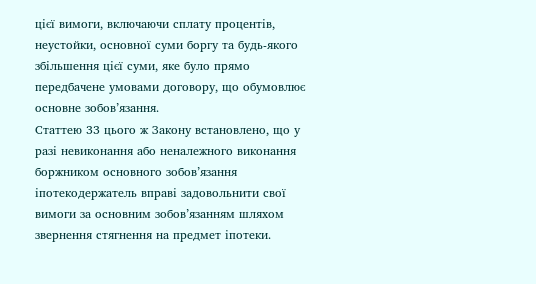цієї вимоги, включаючи сплату процентів, неустойки, основної суми боргу та будь-якого збільшення цієї суми, яке було прямо передбачене умовами договору, що обумовлює основне зобов’язання.
Статтею 33 цього ж Закону встановлено, що у разі невиконання або неналежного виконання боржником основного зобов’язання іпотекодержатель вправі задовольнити свої вимоги за основним зобов’язанням шляхом звернення стягнення на предмет іпотеки.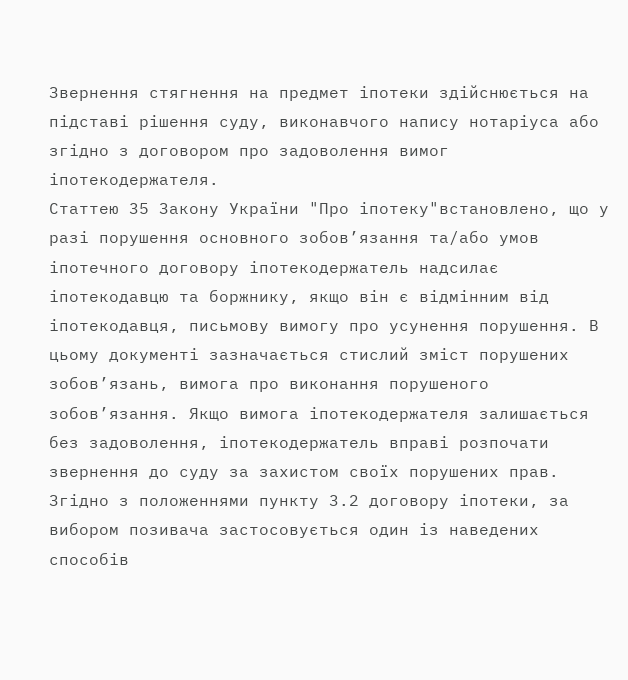Звернення стягнення на предмет іпотеки здійснюється на підставі рішення суду, виконавчого напису нотаріуса або згідно з договором про задоволення вимог іпотекодержателя.
Статтею 35 Закону України "Про іпотеку"встановлено, що у разі порушення основного зобов’язання та/або умов іпотечного договору іпотекодержатель надсилає іпотекодавцю та боржнику, якщо він є відмінним від іпотекодавця, письмову вимогу про усунення порушення. В цьому документі зазначається стислий зміст порушених зобов’язань, вимога про виконання порушеного зобов’язання. Якщо вимога іпотекодержателя залишається без задоволення, іпотекодержатель вправі розпочати звернення до суду за захистом своїх порушених прав.
Згідно з положеннями пункту 3.2 договору іпотеки, за вибором позивача застосовується один із наведених способів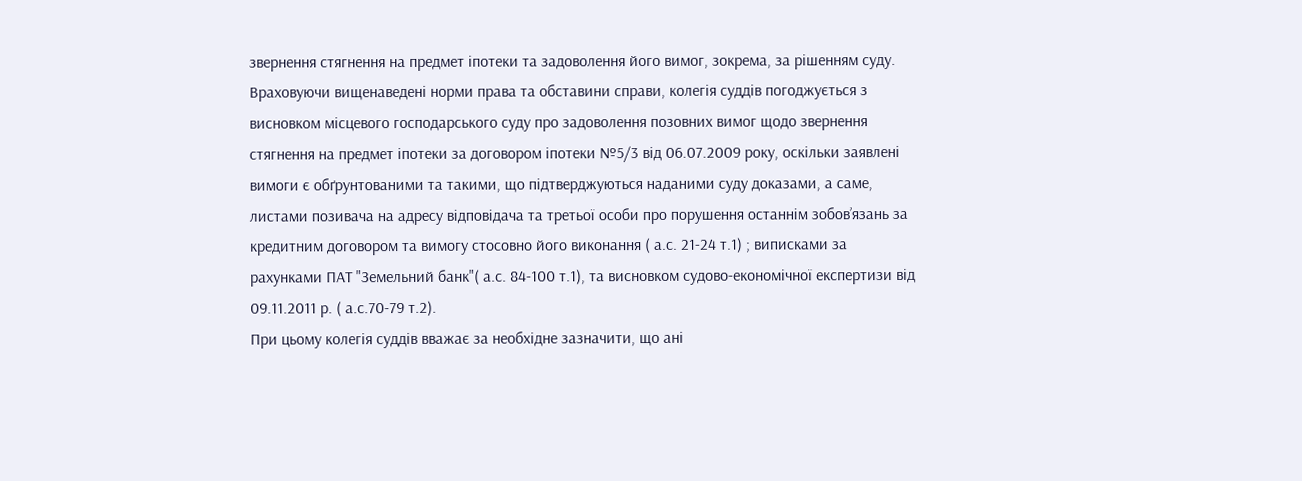звернення стягнення на предмет іпотеки та задоволення його вимог, зокрема, за рішенням суду.
Враховуючи вищенаведені норми права та обставини справи, колегія суддів погоджується з висновком місцевого господарського суду про задоволення позовних вимог щодо звернення стягнення на предмет іпотеки за договором іпотеки №5/3 від 06.07.2009 року, оскільки заявлені вимоги є обґрунтованими та такими, що підтверджуються наданими суду доказами, а саме, листами позивача на адресу відповідача та третьої особи про порушення останнім зобов’язань за кредитним договором та вимогу стосовно його виконання ( а.с. 21-24 т.1) ; виписками за рахунками ПАТ "Земельний банк"( а.с. 84-100 т.1), та висновком судово-економічної експертизи від 09.11.2011 р. ( а.с.70-79 т.2).
При цьому колегія суддів вважає за необхідне зазначити, що ані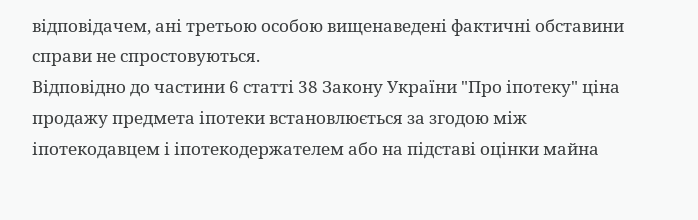відповідачем, ані третьою особою вищенаведені фактичні обставини справи не спростовуються.
Відповідно до частини 6 статті 38 Закону України "Про іпотеку" ціна продажу предмета іпотеки встановлюється за згодою між іпотекодавцем і іпотекодержателем або на підставі оцінки майна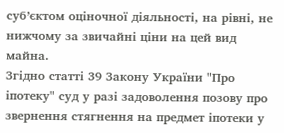суб’єктом оціночної діяльності, на рівні, не нижчому за звичайні ціни на цей вид майна.
Згідно статті 39 Закону України "Про іпотеку" суд у разі задоволення позову про звернення стягнення на предмет іпотеки у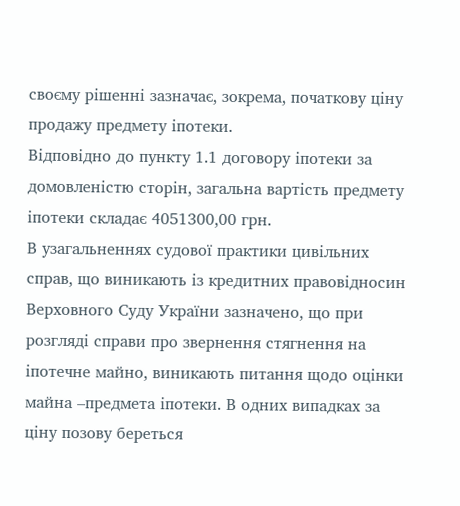своєму рішенні зазначає, зокрема, початкову ціну продажу предмету іпотеки.
Відповідно до пункту 1.1 договору іпотеки за домовленістю сторін, загальна вартість предмету іпотеки складає 4051300,00 грн.
В узагальненнях судової практики цивільних справ, що виникають із кредитних правовідносин Верховного Суду України зазначено, що при розгляді справи про звернення стягнення на іпотечне майно, виникають питання щодо оцінки майна –предмета іпотеки. В одних випадках за ціну позову береться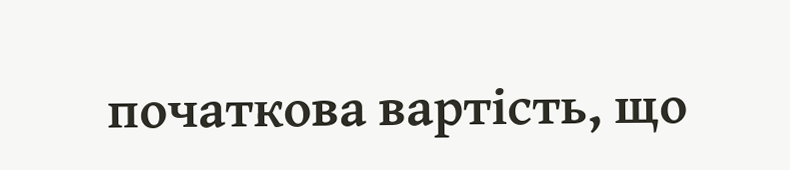початкова вартість, що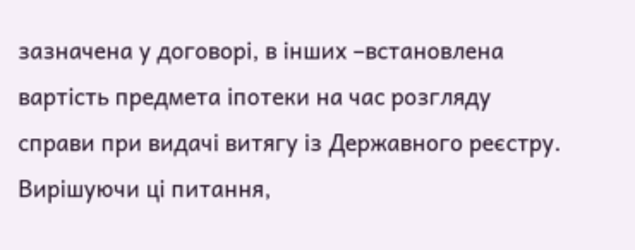зазначена у договорі, в інших –встановлена вартість предмета іпотеки на час розгляду справи при видачі витягу із Державного реєстру. Вирішуючи ці питання,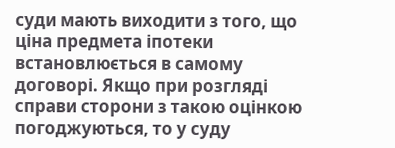суди мають виходити з того, що ціна предмета іпотеки встановлюється в самому договорі. Якщо при розгляді справи сторони з такою оцінкою погоджуються, то у суду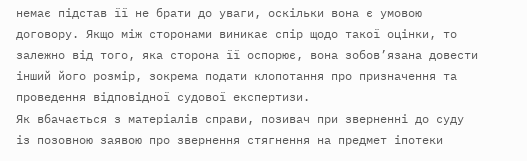немає підстав її не брати до уваги, оскільки вона є умовою договору. Якщо між сторонами виникає спір щодо такої оцінки, то залежно від того, яка сторона її оспорює, вона зобов’язана довести інший його розмір, зокрема подати клопотання про призначення та проведення відповідної судової експертизи.
Як вбачається з матеріалів справи, позивач при зверненні до суду із позовною заявою про звернення стягнення на предмет іпотеки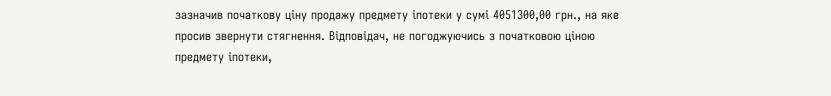зазначив початкову ціну продажу предмету іпотеки у сумі 4051300,00 грн., на яке просив звернути стягнення. Відповідач, не погоджуючись з початковою ціною предмету іпотеки,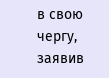в свою чергу, заявив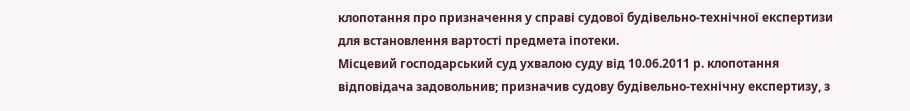клопотання про призначення у справі судової будівельно-технічної експертизи для встановлення вартості предмета іпотеки.
Місцевий господарський суд ухвалою суду від 10.06.2011 р. клопотання відповідача задовольнив; призначив судову будівельно-технічну експертизу, з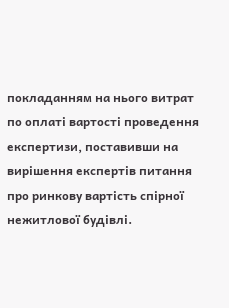покладанням на нього витрат по оплаті вартості проведення експертизи, поставивши на вирішення експертів питання про ринкову вартість спірної нежитлової будівлі.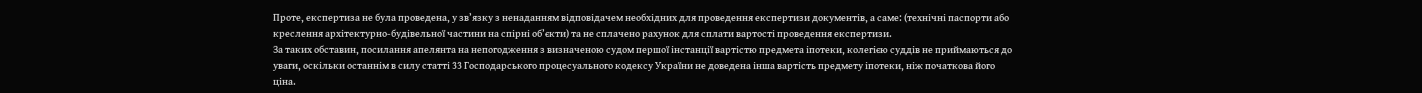Проте, експертиза не була проведена, у зв’язку з ненаданням відповідачем необхідних для проведення експертизи документів, а саме: (технічні паспорти або креслення архітектурно-будівельної частини на спірні об’єкти) та не сплачено рахунок для сплати вартості проведення експертизи.
За таких обставин, посилання апелянта на непогодження з визначеною судом першої інстанції вартістю предмета іпотеки, колегією суддів не приймаються до уваги, оскільки останнім в силу статті 33 Господарського процесуального кодексу України не доведена інша вартість предмету іпотеки, ніж початкова його ціна.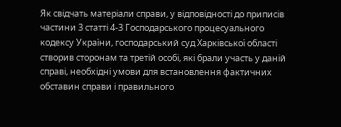Як свідчать матеріали справи, у відповідності до приписів частини 3 статті 4-3 Господарського процесуального кодексу України, господарський суд Харківської області створив сторонам та третій особі, які брали участь у даній справі, необхідні умови для встановлення фактичних обставин справи і правильного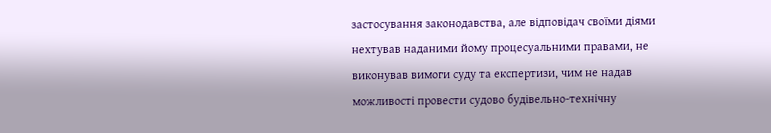застосування законодавства, але відповідач своїми діями нехтував наданими йому процесуальними правами, не виконував вимоги суду та експертизи, чим не надав можливості провести судово будівельно-технічну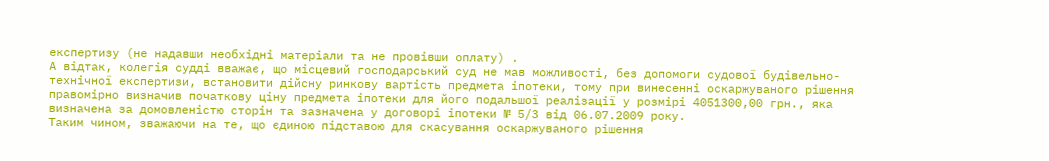експертизу (не надавши необхідні матеріали та не провівши оплату) .
А відтак, колегія судді вважає, що місцевий господарський суд не мав можливості, без допомоги судової будівельно-технічної експертизи, встановити дійсну ринкову вартість предмета іпотеки, тому при винесенні оскаржуваного рішення правомірно визначив початкову ціну предмета іпотеки для його подальшої реалізації у розмірі 4051300,00 грн., яка визначена за домовленістю сторін та зазначена у договорі іпотеки № 5/3 від 06.07.2009 року.
Таким чином, зважаючи на те, що єдиною підставою для скасування оскаржуваного рішення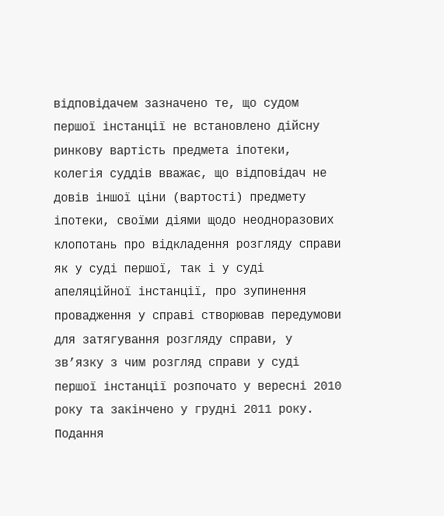відповідачем зазначено те, що судом першої інстанції не встановлено дійсну ринкову вартість предмета іпотеки, колегія суддів вважає, що відповідач не довів іншої ціни (вартості) предмету іпотеки, своїми діями щодо неодноразових клопотань про відкладення розгляду справи як у суді першої, так і у суді апеляційної інстанції, про зупинення провадження у справі створював передумови для затягування розгляду справи, у зв’язку з чим розгляд справи у суді першої інстанції розпочато у вересні 2010 року та закінчено у грудні 2011 року.
Подання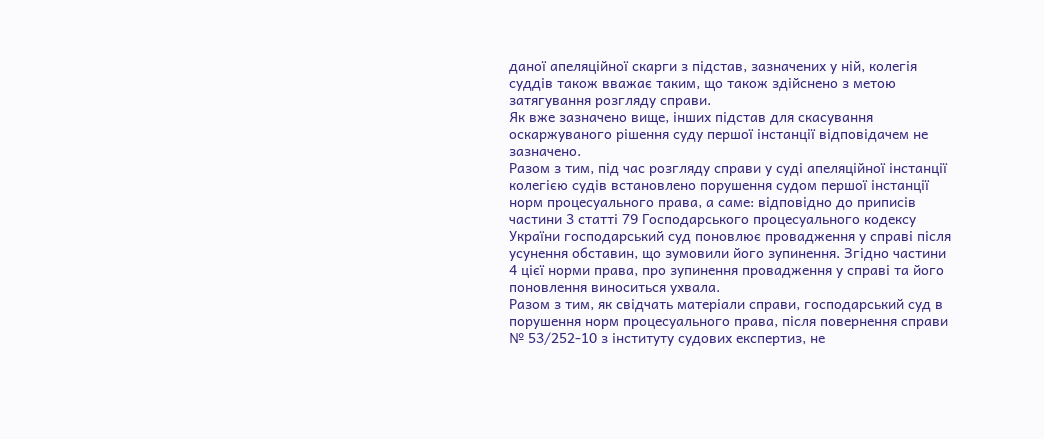даної апеляційної скарги з підстав, зазначених у ній, колегія суддів також вважає таким, що також здійснено з метою затягування розгляду справи.
Як вже зазначено вище, інших підстав для скасування оскаржуваного рішення суду першої інстанції відповідачем не зазначено.
Разом з тим, під час розгляду справи у суді апеляційної інстанції колегією судів встановлено порушення судом першої інстанції норм процесуального права, а саме: відповідно до приписів частини 3 статті 79 Господарського процесуального кодексу України господарський суд поновлює провадження у справі після усунення обставин, що зумовили його зупинення. Згідно частини 4 цієї норми права, про зупинення провадження у справі та його поновлення виноситься ухвала.
Разом з тим, як свідчать матеріали справи, господарський суд в порушення норм процесуального права, після повернення справи № 53/252-10 з інституту судових експертиз, не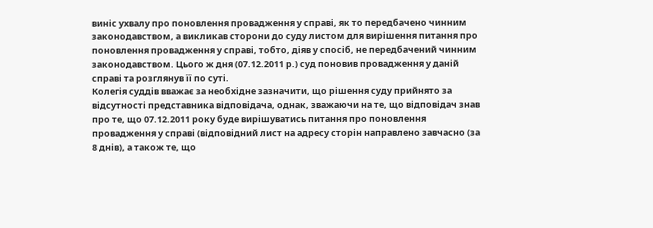виніс ухвалу про поновлення провадження у справі, як то передбачено чинним законодавством, а викликав сторони до суду листом для вирішення питання про поновлення провадження у справі, тобто, діяв у спосіб, не передбачений чинним законодавством. Цього ж дня (07.12.2011 р.) суд поновив провадження у даній справі та розглянув її по суті.
Колегія суддів вважає за необхідне зазначити, що рішення суду прийнято за відсутності представника відповідача, однак, зважаючи на те, що відповідач знав про те, що 07.12.2011 року буде вирішуватись питання про поновлення провадження у справі (відповідний лист на адресу сторін направлено завчасно (за 8 днів), а також те, що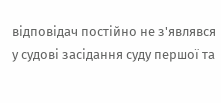відповідач постійно не з'являвся у судові засідання суду першої та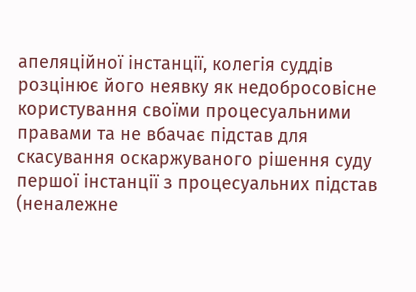апеляційної інстанції, колегія суддів розцінює його неявку як недобросовісне користування своїми процесуальними правами та не вбачає підстав для скасування оскаржуваного рішення суду першої інстанції з процесуальних підстав (неналежне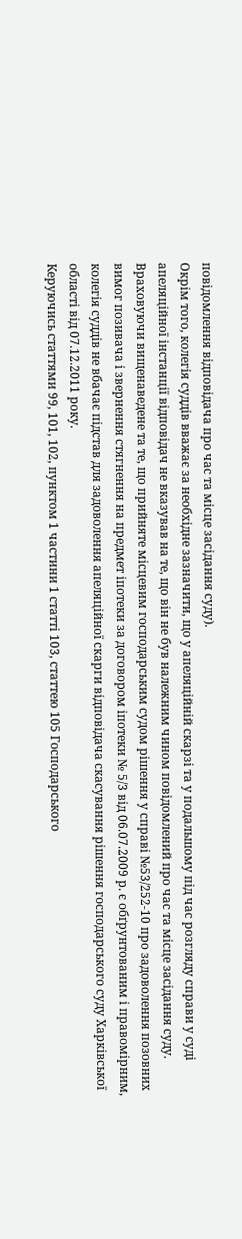повідомлення відповідача про час та місце засідання суду).
Окрім того, колегія суддів вважає за необхідне зазначити, що у апеляційній скарзі та у подальшому під час розгляду справи у суді апеляційної інстанції відповідач не вказував на те, що він не був належним чином повідомлений про час та місце засідання суду.
Враховуючи вищенаведене та те, що прийняте місцевим господарським судом рішення у справі №53/252-10 про задоволення позовних вимог позивача і звернення стягнення на предмет іпотеки за договором іпотеки № 5/3 від 06.07.2009 р. є обґрунтованим і правомірним, колегія суддів не вбачає підстав для задоволення апеляційної скарги відповідача скасування рішення господарського суду Харківської області від 07.12.2011 року.
Керуючись статтями 99, 101, 102, пунктом 1 частини 1 статті 103, статтею 105 Господарського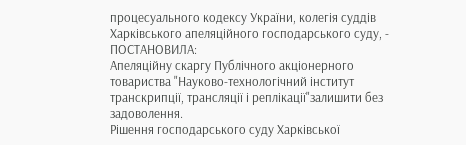процесуального кодексу України, колегія суддів Харківського апеляційного господарського суду, -
ПОСТАНОВИЛА:
Апеляційну скаргу Публічного акціонерного товариства "Науково-технологічний інститут транскрипції, трансляції і реплікації"залишити без задоволення.
Рішення господарського суду Харківської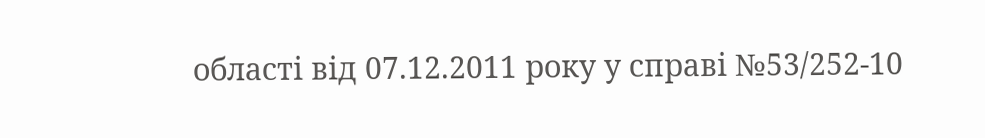області від 07.12.2011 року у справі №53/252-10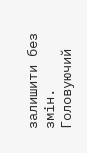залишити без змін.
Головуючий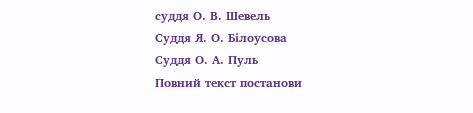суддя О. В. Шевель
Суддя Я. О. Білоусова
Суддя О. А. Пуль
Повний текст постанови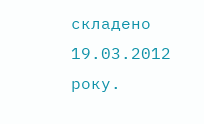складено 19.03.2012 року.